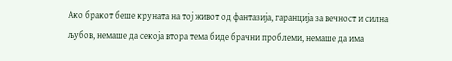Ако бракот беше круната на тој живот од фантазија, гаранција за вечност и силна љубов, немаше да секоја втора тема биде брачни проблеми, немаше да има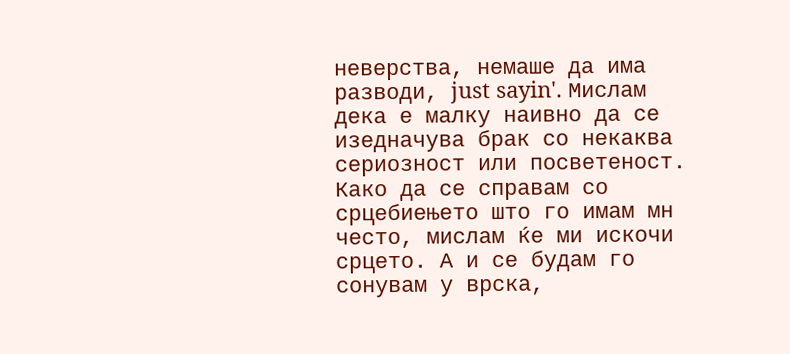неверства, немаше да има разводи, just sayin'. Мислам дека е малку наивно да се изедначува брак со некаква сериозност или посветеност.
Како да се справам со срцебиењето што го имам мн често, мислам ќе ми искочи срцето. А и се будам го сонувам у врска,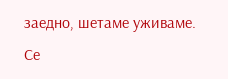заедно, шетаме уживаме. Се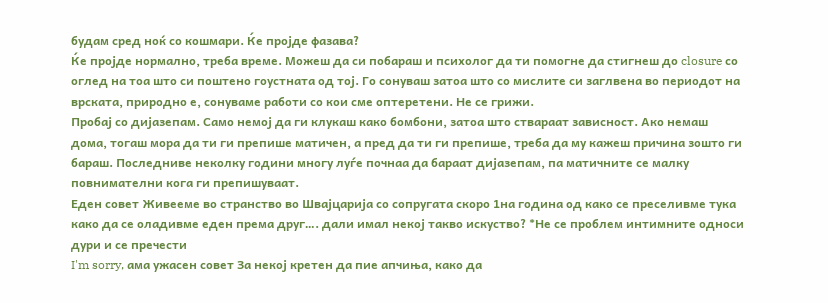будам сред ноќ со кошмари. Ќе пројде фазава?
Ќе пројде нормално, треба време. Можеш да си побараш и психолог да ти помогне да стигнеш до closure со оглед на тоа што си поштено гоустната од тој. Го сонуваш затоа што со мислите си заглвена во периодот на врската, природно е, сонуваме работи со кои сме оптеретени. Не се грижи.
Пробај со дијазепам. Само немој да ги клукаш како бомбони, затоа што ствараат зависност. Ако немаш дома, тогаш мора да ти ги препише матичен, а пред да ти ги препише, треба да му кажеш причина зошто ги бараш. Последниве неколку години многу луѓе почнаа да бараат дијазепам, па матичните се малку повнимателни кога ги препишуваат.
Еден совет Живееме во странство во Швајцарија со сопругата скоро 1на година од како се преселивме тука како да се оладивме еден према друг…. дали имал некој такво искуство? *Не се проблем интимните односи дури и се пречести
I'm sorry, ама ужасен совет За некој кретен да пие апчиња, како да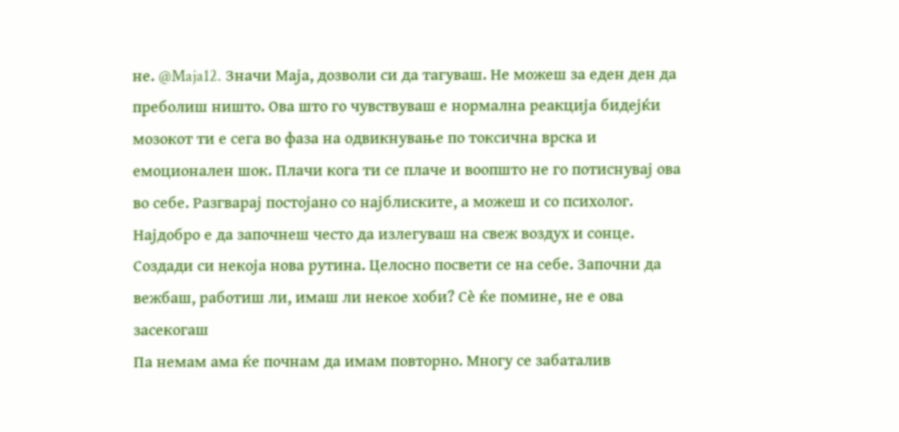не. @Maja12. Значи Маја, дозволи си да тагуваш. Не можеш за еден ден да преболиш ништо. Ова што го чувствуваш е нормална реакција бидејќи мозокот ти е сега во фаза на одвикнување по токсична врска и емоционален шок. Плачи кога ти се плаче и воопшто не го потиснувај ова во себе. Разгварај постојано со најблиските, а можеш и со психолог. Најдобро е да започнеш често да излегуваш на свеж воздух и сонце. Создади си некоја нова рутина. Целосно посвети се на себе. Започни да вежбаш, работиш ли, имаш ли некое хоби? Сè ќе помине, не е ова засекогаш
Па немам ама ќе почнам да имам повторно. Многу се забаталив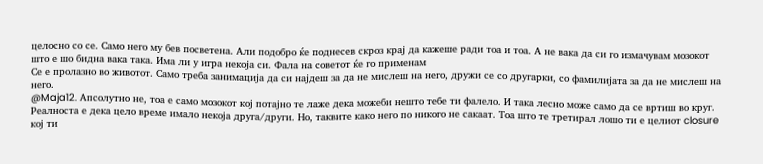целосно со се. Само него му бев посветена. Али подобро ќе поднесев скроз крај да кажеше ради тоа и тоа. А не вака да си го измачувам мозокот што е шо бидна вака така. Има ли у игра некоја си. Фала на советот ќе го применам
Се е пролазно во животот. Само треба занимација да си најдеш за да не мислеш на него, дружи се со другарки, со фамилијата за да не мислеш на него.
@Maja12. Апсолутно не, тоа е само мозокот кој потајно те лаже дека можеби нешто тебе ти фалело. И така лесно може само да се вртиш во круг. Реалноста е дека цело време имало некоја друга/други. Но, таквите како него по никого не сакаат. Тоа што те третирал лошо ти е целиот closure кој ти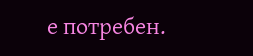е потребен.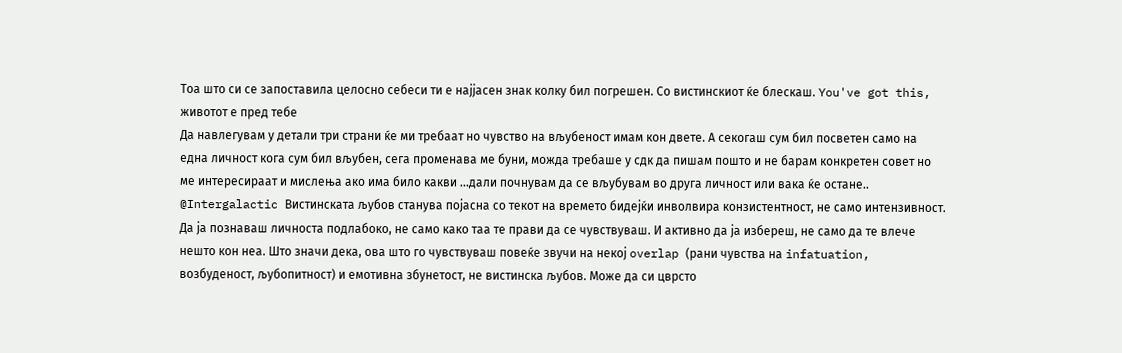Тоа што си се запоставила целосно себеси ти е најјасен знак колку бил погрешен. Со вистинскиот ќе блескаш. You've got this, животот е пред тебе
Да навлегувам у детали три страни ќе ми требаат но чувство на вљубеност имам кон двете. А секогаш сум бил посветен само на една личност кога сум бил вљубен, сега променава ме буни, можда требаше у сдк да пишам пошто и не барам конкретен совет но ме интересираат и мислења ако има било какви ...дали почнувам да се вљубувам во друга личност или вака ќе остане..
@Intergalactic Вистинската љубов станува појасна со текот на времето бидејќи инволвира конзистентност, не само интензивност. Да ја познаваш личноста подлабоко, не само како таа те прави да се чувствуваш. И активно да ја избереш, не само да те влече нешто кон неа. Што значи дека, ова што го чувствуваш повеќе звучи на некој overlap (рани чувства на infatuation, возбуденост, љубопитност) и емотивна збунетост, не вистинска љубов. Може да си цврсто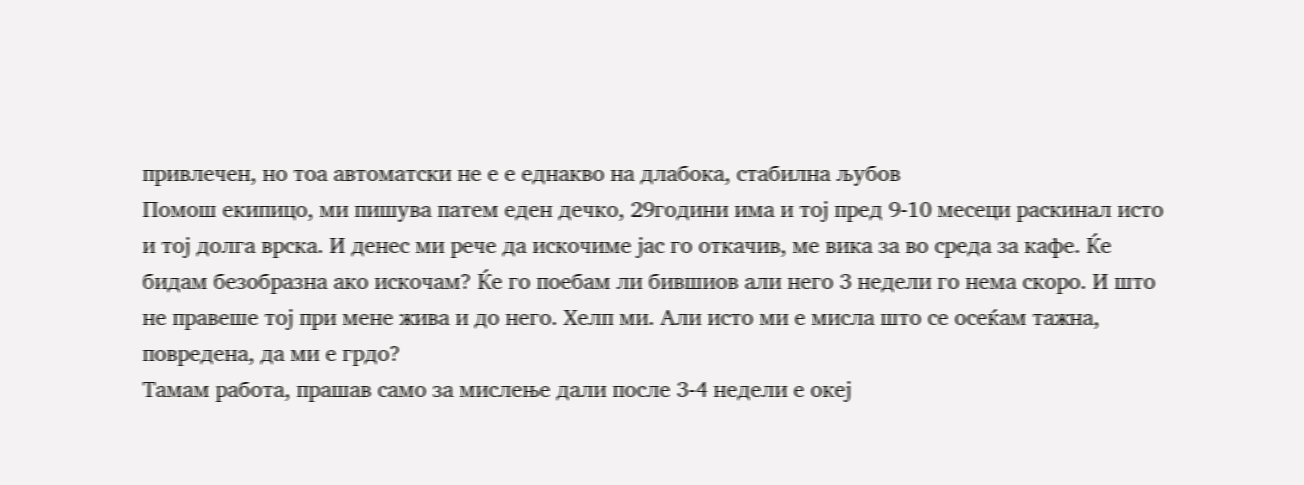привлечен, но тоа автоматски не е е еднакво на длабока, стабилна љубов
Помош екипицо, ми пишува патем еден дечко, 29години има и тој пред 9-10 месеци раскинал исто и тој долга врска. И денес ми рече да искочиме јас го откачив, ме вика за во среда за кафе. Ќе бидам безобразна ако искочам? Ќе го поебам ли бившиов али него 3 недели го нема скоро. И што не правеше тој при мене жива и до него. Хелп ми. Али исто ми е мисла што се осеќам тажна, повредена, да ми е грдо?
Тамам работа, прашав само за мислење дали после 3-4 недели е океј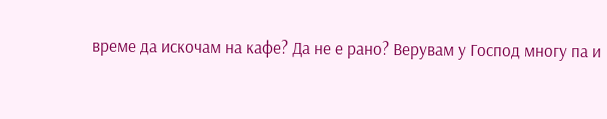време да искочам на кафе? Да не е рано? Верувам у Господ многу па и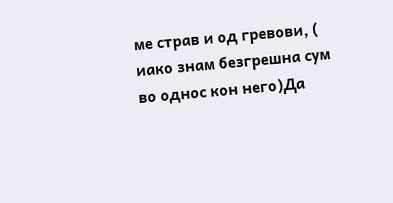ме страв и од гревови, ( иако знам безгрешна сум во однос кон него)Да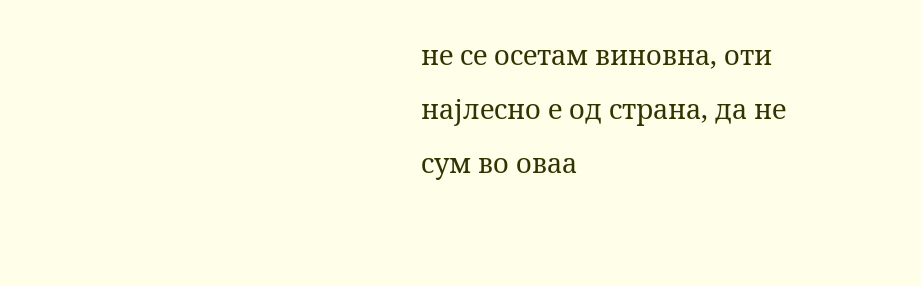не се осетам виновна, оти најлесно е од страна, да не сум во оваа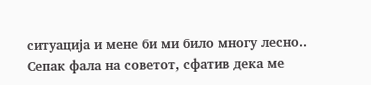ситуација и мене би ми било многу лесно.. Сепак фала на советот, сфатив дека ме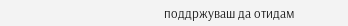поддржуваш да отидам